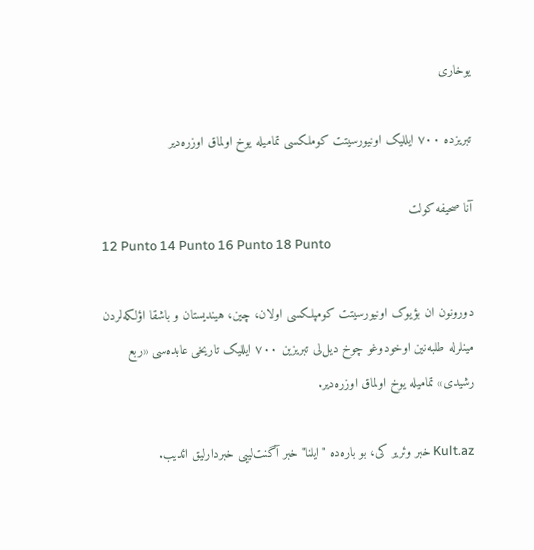یوخاری

تبریزده ۷۰۰ ایللیک اونیورسیتت کوملکسی تمامیله یوخ اولماق اوزره‌دیر

آنا صحیفه کولت
12 Punto 14 Punto 16 Punto 18 Punto

دورونون ان بؤیوک اونیورسیتت کومپلکسی اولان، چین، هیندیستان و باشقا اؤلکه‌لردن مینلرله طلبه‌نین اوخودوغو چوخ دیل‌لی تبریزین ۷۰۰ ایللیک تاریخی عابده‌سی «ربع رشیدی» تمامیله یوخ اولماق اوزره‌دیر.

Kult.az خبر وئریر کی، بو باره‌ده "ایلنا" خبر آگنت‌لییی خبردارلیق ائدیب.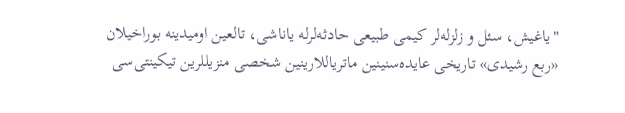"یاغیش، سئل و زلزله‌لر کیمی طبیعی حادثه‌لرله یاناشی، تالعین اومیدینه بوراخیلان «ربع رشیدی» تاریخی عایده‌سنینین ماتریاللارینین شخصی منزیللرین تیکینتی‌سی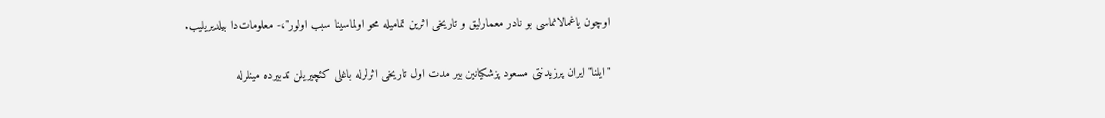اوچون یاغمالانماسی بو نادر معمارلیق و تاریخی اثرین تمامیله محو اولماسینا سبب اولور"،- معلومات‌دا بیلدیریلیب.

"ایلنا" ایران پرزیدنتی مسعود پزشکیانین بیر مدت اول تاریخی اثرلرله باغلی کئچیریلن تدبیرده مینلرله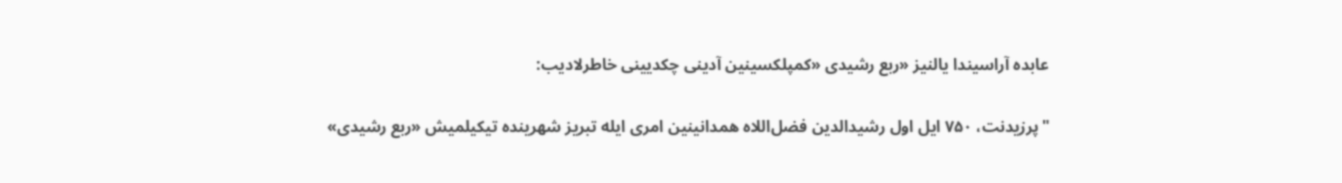عابده آراسیندا یالنیز «ربع رشیدی «کمپلکسینین آدینی چکدیینی خاطرلادیب:

"پرزیدنت، ۷۵۰ ایل اول رشیدالدین فضل‌اللاه همدانینین امری ایله تبریز شهرینده تیکیلمیش «ربع رشیدی»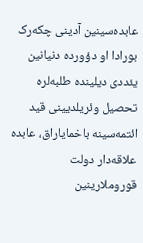عابده‌سینین آدینی چکه‌رک بورادا او دؤورده دنیانین یئددی دیلینده طلبه‌لره تحصیل وئریلدیینی قید ائتمه‌سینه باخمایاراق، عابده علاقه‌دار دولت قوروملارینین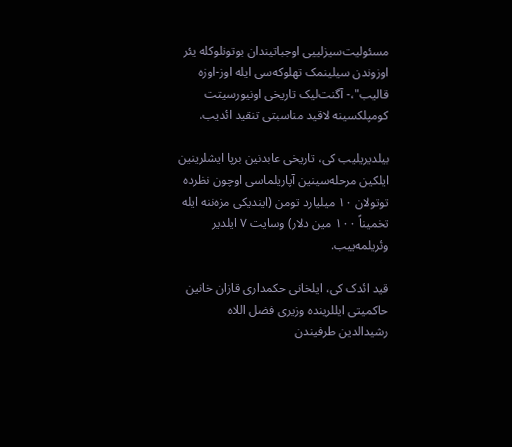مسئولیت‌سیزلییی اوجباتیندان بوتونلوکله یئر اوزوندن سیلینمک تهلوکه‌سی ایله اوز-اوزه قالیب"،- آگنت‌لیک تاریخی اونیورسیتت کومپلکسینه لاقید مناسبتی تنقید ائدیب.

بیلدیریلیب کی، تاریخی عابدنین برپا ایشلرینین ایلکین مرحله‌سینین آپاریلماسی اوچون نظرده توتولان ۱۰ میلیارد تومن (ایندیکی مزه‌ننه ایله تخمیناً ۱۰۰ مین دلار) وسایت ۷ ایلدیر وئریلمه‌ییب.

قید ائدک کی، ایلخانی حکمداری قازان خانین حاکمیتی ایللرینده وزیری فضل اللاه رشیدالدین طرفیندن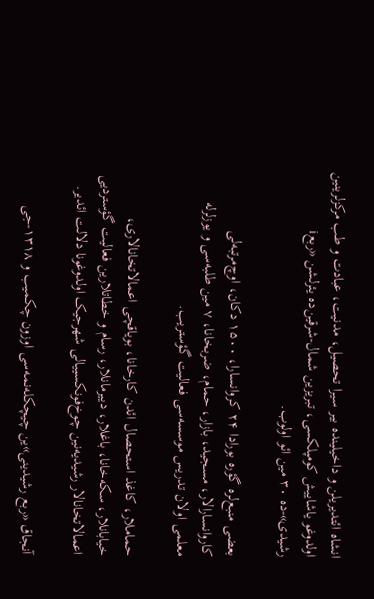انشاه ائتدیریلن و داخیلینده بیر سیرا تحصیل، مدنیت، عبادت و طب مرکزلرینین اولدوغو یاشاییش کومپلکسی، تبریزین شمال-شرقین‌ده یئرلشن «ربعi رشیدی»-ده ۳۰ مین ائو اولوب.

بعضی منبع‌لره گؤره بورادا ۲۴ کروانسارا، ۱۵۰۰ دکان، اوچ‌مرتبه‌لی کاروانسارالار، مسجید، بازار، حمام، ضربخانا، ۷ مین طلبه‌سی و یوزلرله معلمی اولان تدریس موسسه‌سی فعالیت گؤستریب.

حماملار، کاغذ استحصال ائد‌ن کارخانا، بویاقچی اعمالاتخانالاری، خیابانلار، سکه‌خانا، باغلار، دییرمانلار، رسام و خطاتلارین فعالیت گؤستردیی اعمالاتخانالار رشیدیه‌نین چوخ‌فونکسییالی شهرجیک اولدوغونا دلالت ائدیر.

آنجاق «ربع رشیدینی»ین چیچکله‌نمه‌سی اوزون چکمیب و ۱۳۱۸-جی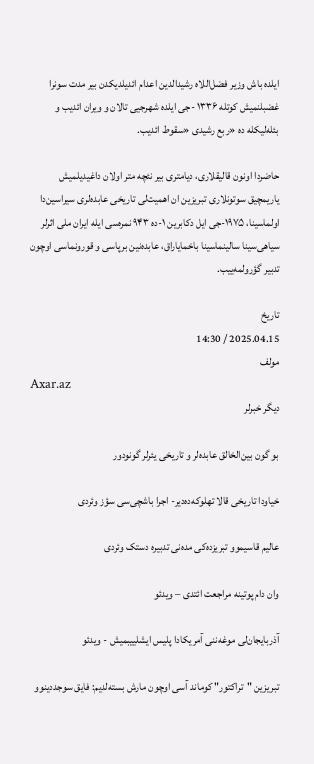ایلده باش وزیر فضل‌اللاه رشیدالدین اعدام ائدیلدیکدن بیر مدت سونرا غضبلنمیش کوتله ۱۳۳۶ -جی ایلده شهرجیی تالان و ویران ائدیب و بئله‌لیکله ده «ربع رشیدی «سقوط ائدیب.

حاضردا اونون قالیقلاری، دیامتری بیر نئچه متر اولان داغیدیلمیش یاریمچیق سوتونلاری تبریزین ان اهمیت‌لی تاریخی عابده‌لری سیراسین‌دا اولماسینا، ۱۹۷۵-جی ایل دکابرین ۱-ده ۹۴۳ نمره‌سی ایله ایران ملی اثرلر سیاهی‌سینا سالینماسینا باخمایاراق، عابده‌نین برپاسی و قورونماسی اوچون تدبیر گؤرولمه‌ییب.

تاریخ
2025.04.15 / 14:30
مولف
Axar.az
دیگر خبرلر

بو گون بین‌الخالق عابده‌لر و تاریخی یئرلر گونودور

خیاودا تاریخی قالا تهلوکه‌ده‌دیر- اجرا باشچی‌سی سؤز وئردی

عالیم قاسیموو تبریزده‌کی مده‌نی تدبیره دستک وئردی

وان دام پوتینه مراجعت ائتدی – ویدئو

آذربایجان‌لی موغه‌ننی آمریکادا پلیس ایشلییبمیش - ویدئو

تبریزین "تراکتور" کوماند آسی اوچون مارش بسته‌لدیم: فایق سوجددینوو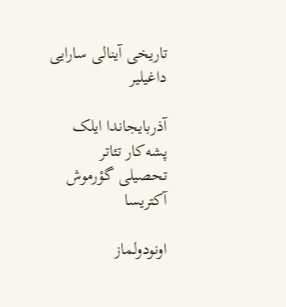تاریخی آینالی سارایی داغیلیر

آذربایجاندا ایلک پشه‌کار تئاتر تحصیلی گؤرموش آکتریسا

اونودولماز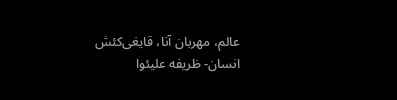عالم، مهربان آنا، قایغی‌کئش انسان- ظریفه علیئوا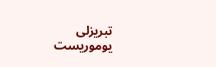تبریزلی یوموریست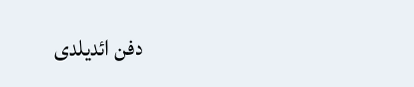دفن ائدیلدی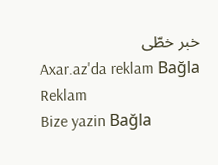خبر خطّی
Axar.az'da reklam Bağla
Reklam
Bize yazin Bağla